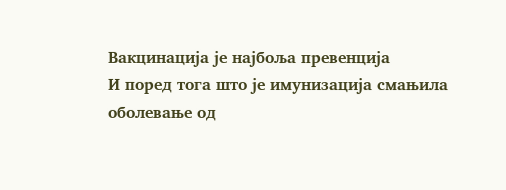Вакцинација је најбоља превенција
И поред тога што је имунизација смањила оболевање од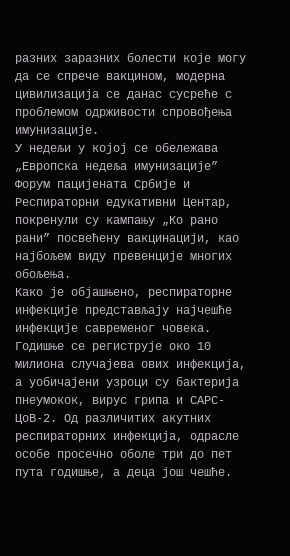разних заразних болести које могу да се спрече вакцином, модерна цивилизација се данас сусреће с проблемом одрживости спровођења имунизације.
У недељи у којој се обележава „Европска недеља имунизације” Форум пацијената Србије и Респираторни едукативни Центар, покренули су кампању „Ко рано рани” посвећену вакцинацији, као најбољем виду превенције многих обољења.
Како је објашњено, респираторне инфекције представљају најчешће инфекције савременог човека. Годишње се региструје око 10 милиона случајева ових инфекција, а уобичајени узроци су бактерија пнеумокок, вирус грипа и САРС-ЦоВ-2. Од различитих акутних респираторних инфекција, одрасле особе просечно оболе три до пет пута годишње, а деца још чешће.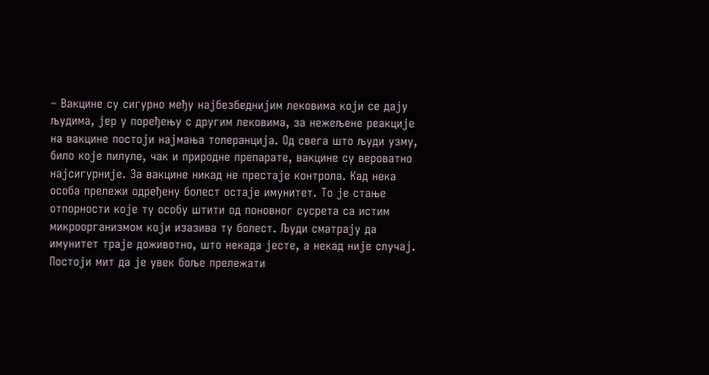– Вакцине су сигурно међу најбезбеднијим лековима који се дају људима, јер у поређењу с другим лековима, за нежељене реакције на вакцине постоји најмања толеранција. Од свега што људи узму, било које пилуле, чак и природне препарате, вакцине су вероватно најсигурније. За вакцине никад не престаје контрола. Кад нека особа прележи одређену болест остаје имунитет. То је стање отпорности које ту особу штити од поновног сусрета са истим микроорганизмом који изазива ту болест. Људи сматрају да имунитет траје доживотно, што некада јесте, а некад није случај. Постоји мит да је увек боље прележати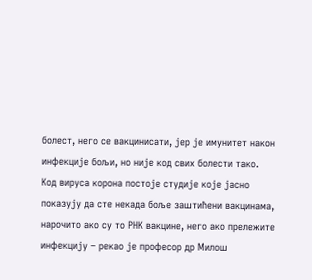болест, него се вакцинисати, јер је имунитет након инфекције бољи, но није код свих болести тако. Код вируса корона постоје студије које јасно показују да сте некада боље заштићени вакцинама, нарочито ако су то РНК вакцине, него ако прележите инфекцију – рекао је професор др Милош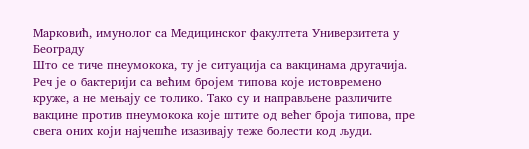Марковић, имунолог са Медицинског факултета Универзитета у Београду
Што се тиче пнеумокока, ту је ситуација са вакцинама другачија. Реч је о бактерији са већим бројем типова које истовремено круже, а не мењају се толико. Тако су и направљене различите вакцине против пнеумокока које штите од већег броја типова, пре свега оних који најчешће изазивају теже болести код људи.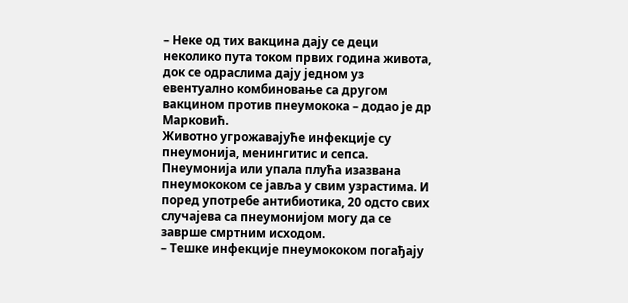– Неке од тих вакцина дају се деци неколико пута током првих година живота, док се одраслима дају једном уз евентуално комбиновање са другом вакцином против пнеумокока – додао је др Марковић.
Животно угрожавајуће инфекције су пнеумонија, менингитис и сепса. Пнеумонија или упала плућа изазвана пнеумококом се јавља у свим узрастима. И поред употребе антибиотика, 20 одсто свих случајева са пнеумонијом могу да се заврше смртним исходом.
– Тешке инфекције пнеумококом погађају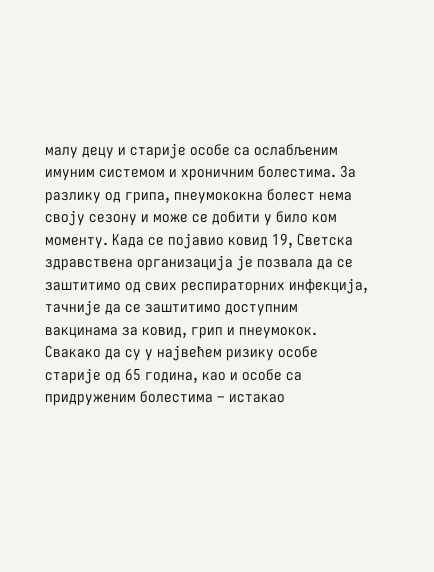малу децу и старије особе са ослабљеним имуним системом и хроничним болестима. За разлику од грипа, пнеумококна болест нема своју сезону и може се добити у било ком моменту. Када се појавио ковид 19, Светска здравствена организација је позвала да се заштитимо од свих респираторних инфекција, тачније да се заштитимо доступним вакцинама за ковид, грип и пнеумокок. Свакако да су у највећем ризику особе старије од 65 година, као и особе са придруженим болестима – истакао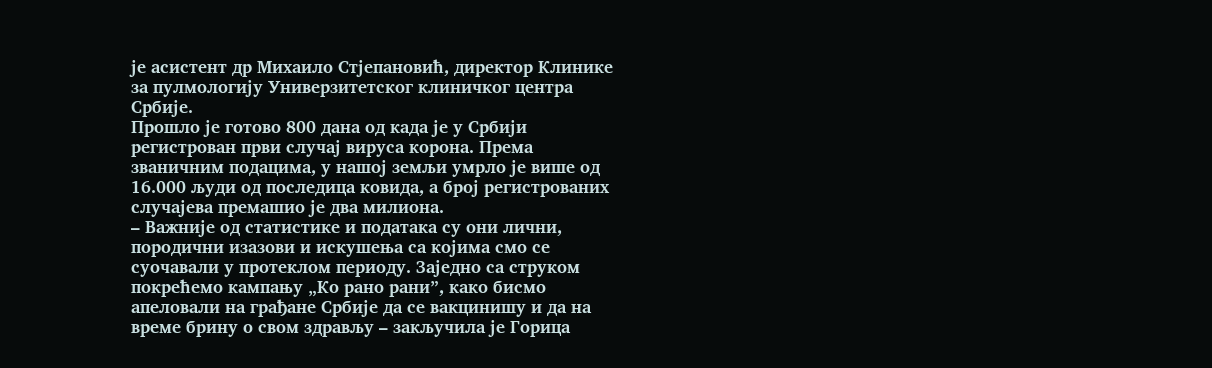је асистент др Михаило Стјепановић, директор Клинике за пулмологију Универзитетског клиничког центра Србије.
Прошло је готово 800 дана од када је у Србији регистрован први случај вируса корона. Према званичним подацима, у нашој земљи умрло је више од 16.000 људи од последица ковида, а број регистрованих случајева премашио је два милиона.
– Важније од статистике и података су они лични, породични изазови и искушења са којима смо се суочавали у протеклом периоду. Заједно са струком покрећемо кампању „Ко рано рани”, како бисмо апеловали на грађане Србије да се вакцинишу и да на време брину о свом здрављу – закључила је Горица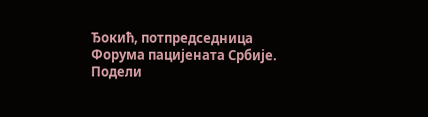Ђокић, потпредседница Форума пацијената Србије.
Подели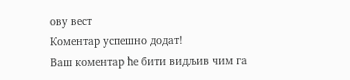ову вест
Комeнтар успeшно додат!
Ваш комeнтар ћe бити видљив чим га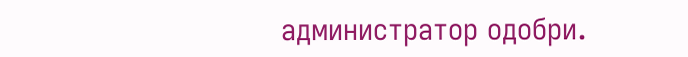администратор одобри.